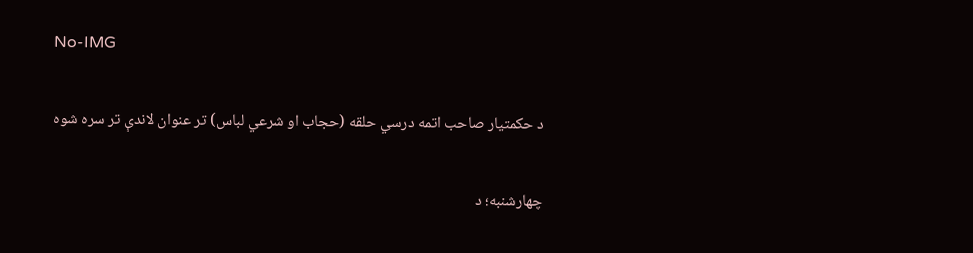No-IMG

د حکمتيار صاحب اتمه درسي حلقه (حجاب او شرعي لباس) تر عنوان لاندې تر سره شوه

چهارشنبه؛ د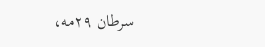سرطان ۲۹مه،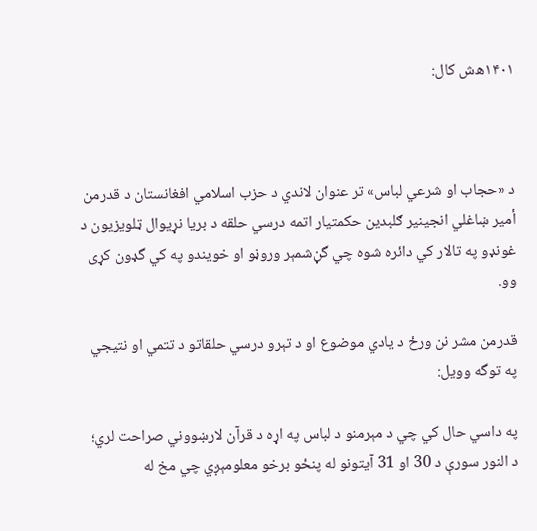۱۴۰۱ھ‌ش کال:



د «حجاب او شرعي لباس» تر عنوان لاندي د حزب اسلامي افغانستان د قدرمن أمير ښاغلي انجينير ګلبدين حکمتيار اتمه درسي حلقه د بريا نړيوال ټلويزيون د غونډو په تالار کي دائره شوه چي گڼ‌شمېر وروڼو او خويندو په کي گډون کړی وو.

قدرمن مشر نن ورځ د يادي موضوع او د تېرو درسي حلقاتو د تتمي او نتيجي په توگه وويل:

په داسي حال كي چي د مېرمنو د لباس په اړه د قرآن لارښووني صراحت لري؛ د النور سورې د 30 او 31 آيتونو له پنځو برخو معلومېږي چي مخ له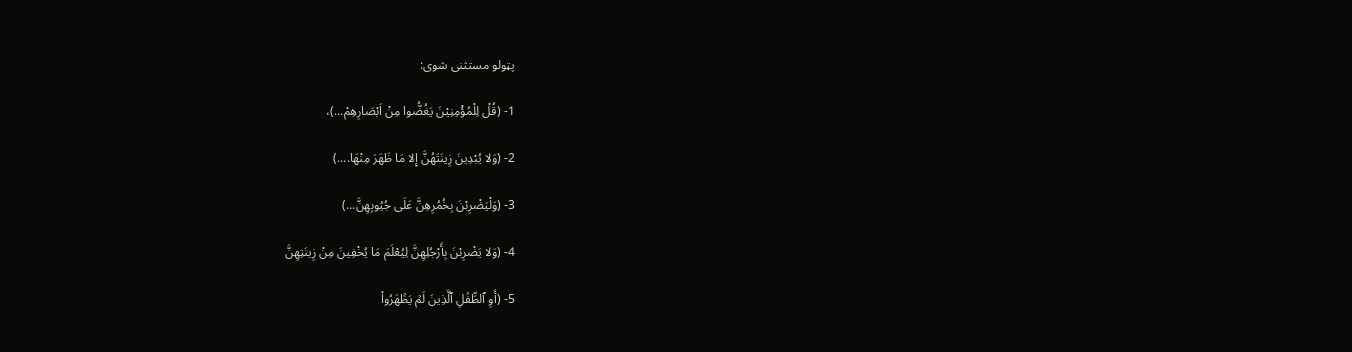پټولو مستثنى شوى:

1- (قُلْ لِلْمُؤْمِنِيْنَ يَغُضُّوا مِنْ اَبْصَارِهِمْ...)،

2- (وَلا يُبْدِينَ زِينَتَهُنَّ إِلا مَا ظَهَرَ مِنْهَا....)

3- (وَلْيَضْرِبْنَ بِخُمُرِهِنَّ عَلَى جُيُوبِهِنَّ...)

4- (وَلا يَضْرِبْنَ بِأَرْجُلِهِنَّ لِيُعْلَمَ مَا يُخْفِينَ مِنْ زِينَتِهِنَّ

5- (أَوِ ٱلطِّفۡلِ ٱلَّذِينَ لَمۡ يَظۡهَرُواْ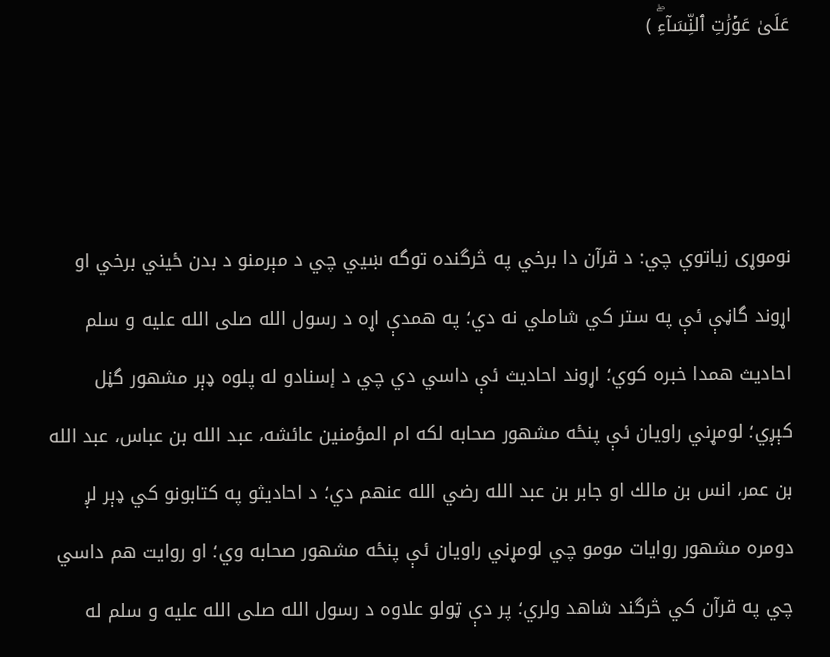عَلَىٰ عَوۡرَٰتِ ٱلنِّسَآءِۖ )



نوموړی زیاتوي چي: د قرآن دا برخي په څرگنده توگه ښيي چي د مېرمنو د بدن ځيني برخي او اړوند گاڼې ئې په ستر كي شاملي نه دي؛ په همدې اړه د رسول الله صلى الله عليه و سلم احاديث همدا خبره كوي؛ اړوند احاديث ئې داسي دي چي د إسنادو له پلوه ډېر مشهور گڼل كېږي؛ لومړني راويان ئې پنځه مشهور صحابه لكه ام المؤمنين عائشه، عبد الله بن عباس، عبد الله بن عمر، انس بن مالك او جابر بن عبد الله رضي الله عنهم دي؛ د احاديثو په كتابونو كي ډېر لږ دومره مشهور روايات مومو چي لومړني راويان ئې پنځه مشهور صحابه وي؛ او روايت هم داسي چي په قرآن كي څرگند شاهد ولري؛ پر دې ټولو علاوه د رسول الله صلى الله عليه و سلم له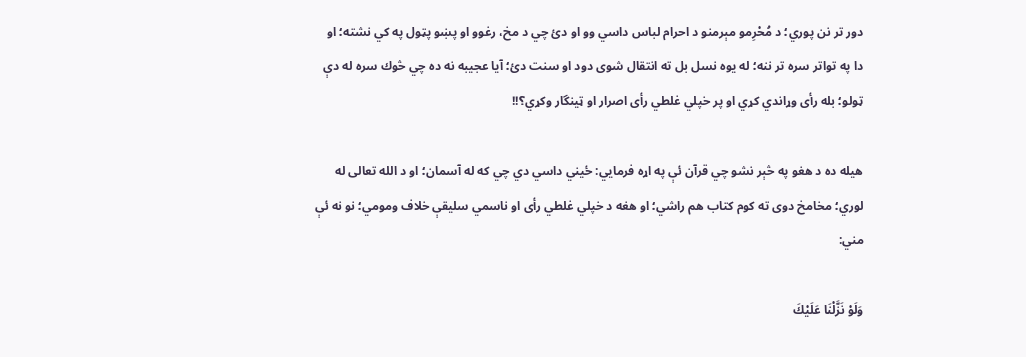دور تر نن پوري؛ د مُحْرِمو مېرمنو د احرام لباس داسي وو او دئ چي د مخ، رغوو او پښو پټول په كي نشته؛ او دا په تواتر سره تر ننه؛ له يوه نسل بل ته انتقال شوى دود او سنت دئ؛ آيا عجيبه نه ده چي څوك سره له دې ټولو؛ بله رأى وړاندي كړي او پر خپلي غلطي رأى اصرار او ټينگار وكړي؟!!

هيله ده د هغو په څېر نشو چي قرآن ئې په اړه فرمايي: ځيني داسي دي چي كه له آسمان؛ او د الله تعالى له لوري؛ مخامخ دوى ته كوم كتاب هم راشي؛ او هغه د خپلي غلطي رأى او ناسمي سليقې خلاف ومومي؛ نو نه ئې مني:

وَلَوْ نَزَّلْنَا عَلَيْكَ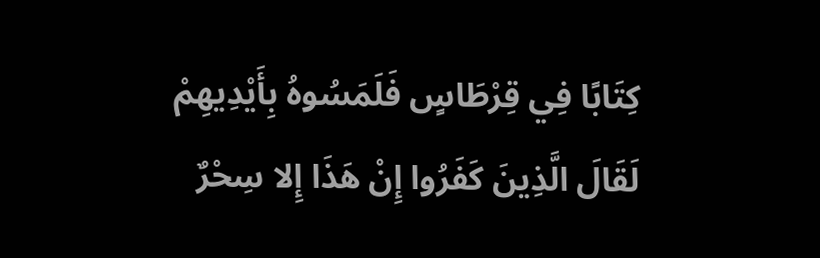كِتَابًا فِي قِرْطَاسٍ فَلَمَسُوهُ بِأَيْدِيهِمْ لَقَالَ الَّذِينَ كَفَرُوا إِنْ هَذَا إِلا سِحْرٌ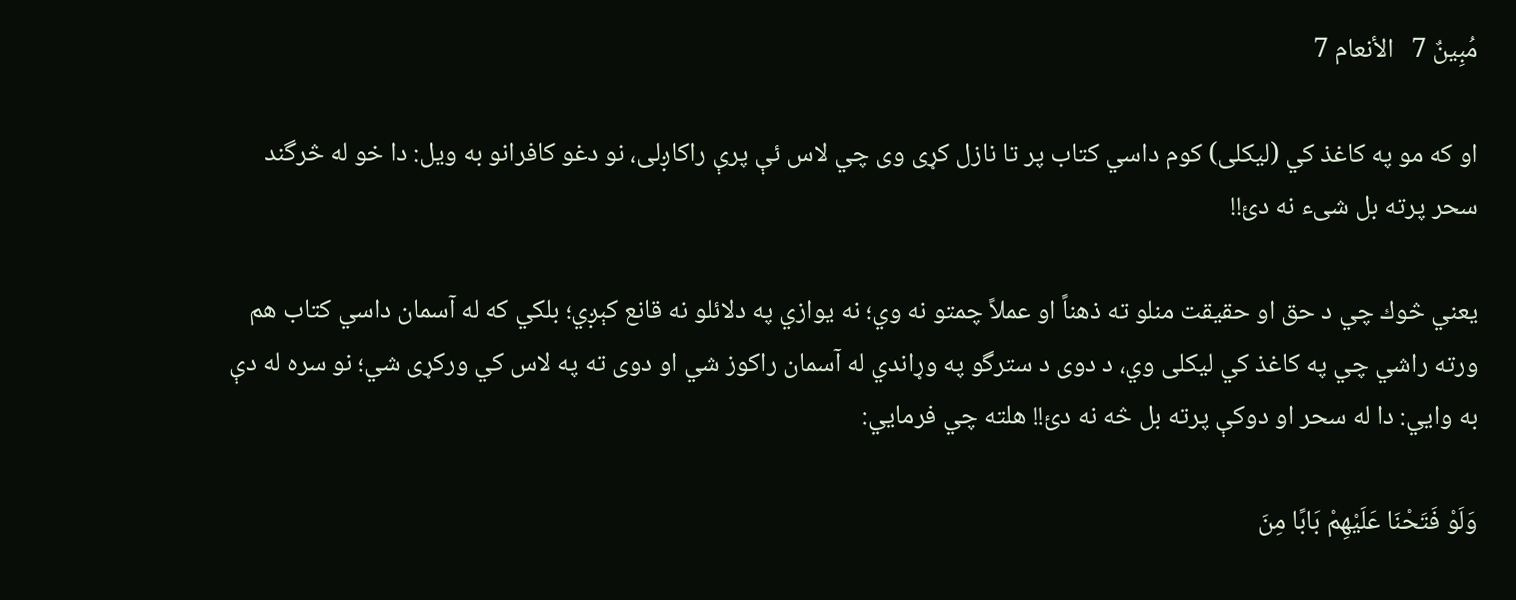مُبِينٌ 7   الأنعام 7

او كه مو په كاغذ كي (ليكلى) كوم داسي كتاب پر تا نازل كړى وى چي لاس ئې پرې راكاږلى، نو دغو كافرانو به ويل: دا خو له څرگند سحر پرته بل شىء نه دئ!!

يعني څوك چي د حق او حقيقت منلو ته ذهناً او عملاً چمتو نه وي؛ نه يوازي په دلائلو نه قانع كېږي؛ بلكي كه له آسمان داسي كتاب هم ورته راشي چي په كاغذ كي ليكلى وي، د دوى د سترگو په وړاندي له آسمان راكوز شي او دوى ته په لاس كي وركړى شي؛ نو سره له دې به وايي: دا له سحر او دوكې پرته بل څه نه دئ!! هلته چي فرمايي:

وَلَوْ فَتَحْنَا عَلَيْهِمْ بَابًا مِنَ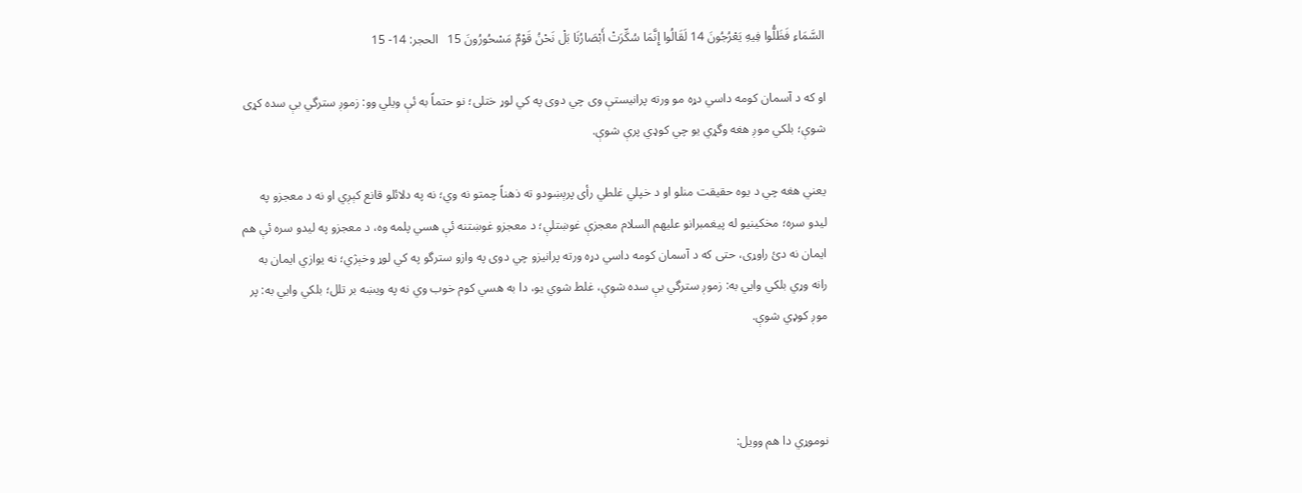السَّمَاءِ فَظَلُّوا فِيهِ يَعْرُجُونَ 14 لَقَالُوا إِنَّمَا سُكِّرَتْ أَبْصَارُنَا بَلْ نَحْنُ قَوْمٌ مَسْحُورُونَ 15   الحجر: 14- 15

او كه د آسمان كومه داسي دړه مو ورته پرانيستې وى چي دوى په كي لوړ ختلى؛ نو حتماً به ئې ويلي وو: زموږ سترگي بې سده كړى شوې؛ بلكي موږ هغه وگړي يو چي كوډي پرې شوې.

يعني هغه چي د يوه حقيقت منلو او د خپلي غلطي رأى پرېښودو ته ذهناً چمتو نه وي؛ نه په دلائلو قانع كېږي او نه د معجزو په ليدو سره؛ مخكينيو له پيغمبرانو عليهم السلام معجزې غوښتلې؛ د معجزو غوښتنه ئې هسي پلمه وه، د معجزو په ليدو سره ئې هم ايمان نه دئ راوړى، حتى كه د آسمان كومه داسي دړه ورته پرانيزو چي دوى په وازو سترگو په كي لوړ وخېژي؛ نه يوازي ايمان به رانه وړي بلكي وايي به: زموږ سترگي بې سده شوې، غلط شوي يو، دا به هسي كوم خوب وي نه په ويښه بر تلل؛ بلكي وايي به: پر موږ كوډي شوې.



نوموړي دا هم وويل: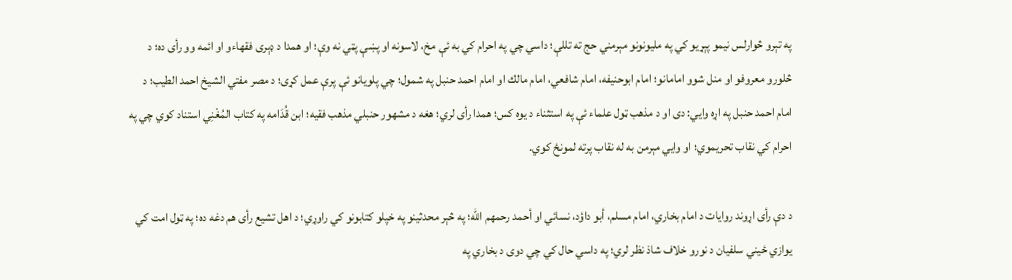په تېرو څوارلس نيمو پېړيو كي په مليونونو مېرمني حج ته تللې؛ داسي چي په احرام كي به ئې مخ، لاسونه او پښې پټي نه وې؛ او همدا د ډېرى فقهاءو او ائمه وو رأى ده؛ د څلورو معروفو او منل شوو امامانو؛ امام ابوحنيفه، امام شافعي، امام مالك او امام احمد حنبل په شمول؛ چي پلويانو ئې پرې عمل كړى؛ د مصر مفتي الشيخ احمد الطيب؛ د امام احمد حنبل په اړه وايي: دى او د مذهب ټول علماء ئې په استثناء د يوه كس؛ همدا رأى لري؛ هغه د مشهور حنبلي مذهب فقيه؛ ابن قُدَامه په كتاب المُغْنِي استناد كوي چي په احرام كي نقاب تحريموي؛ او وايي مېرمن به له نقاب پرته لمونځ كوي.

د دې رأى اړوند روايات د امام بخاري، امام مسلم، أبو داؤد، نسائي او أحمد رحمهم الله؛ په څېر محدثينو په خپلو كتابونو كي راوړي؛ د اهل تشيع رأى هم دغه ده؛ په ټول امت كي يوازي ځيني سلفيان د نورو خلاف شاذ نظر لري؛ په داسي حال كي چي دوى د بخاري په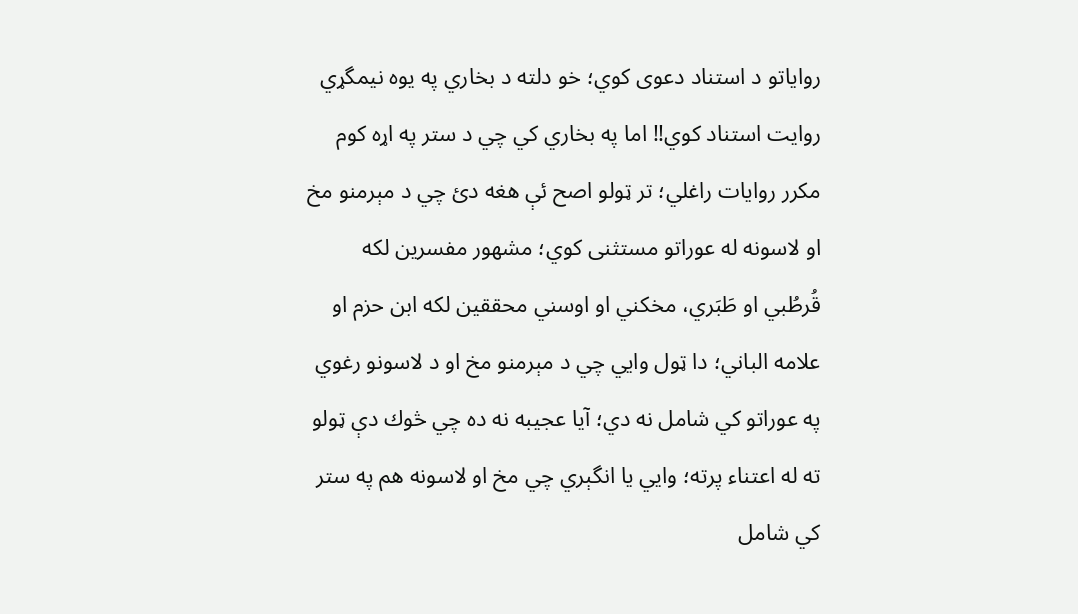رواياتو د استناد دعوى كوي؛ خو دلته د بخاري په يوه نيمگړي روايت استناد كوي!! اما په بخاري كي چي د ستر په اړه كوم مكرر روايات راغلي؛ تر ټولو اصح ئې هغه دئ چي د مېرمنو مخ او لاسونه له عوراتو مستثنى كوي؛ مشهور مفسرين لكه قُرطُبي او طَبَري، مخكني او اوسني محققين لكه ابن حزم او علامه الباني؛ دا ټول وايي چي د مېرمنو مخ او د لاسونو رغوي په عوراتو كي شامل نه دي؛ آيا عجيبه نه ده چي څوك دې ټولو ته له اعتناء پرته؛ وايي يا انگېري چي مخ او لاسونه هم په ستر كي شامل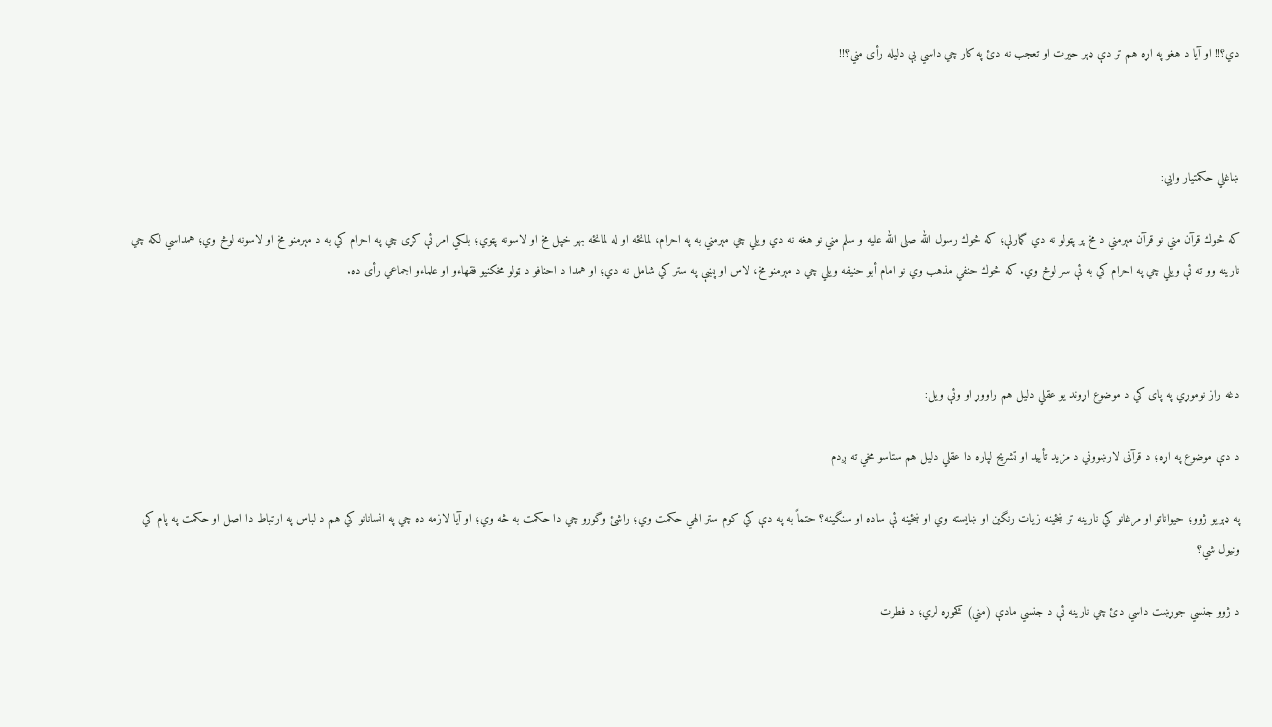دي؟!! او آيا د هغو په اړه هم تر دې ډېر حيرت او تعجب نه دئ په كار چي داسي بې دليله رأى مني؟!!



ښاغلي حکمتيار وايي:

كه څوك قرآن مني نو قرآن مېرمني د مخ پر پټولو نه دي گمارلې؛ كه څوك رسول الله صلى الله عليه و سلم مني نو هغه نه دي ويلي چي مېرمني به په احرام، لمانځه او له لمانځه بهر خپل مخ او لاسونه پټوي؛ بلكي امر ئې كړى چي په احرام كي به د مېرمنو مخ او لاسونه لوڅ وي؛ همداسي لكه چي نارينه وو ته ئې ويلي چي په احرام كي به ئې سر لوڅ وي. كه څوك حنفي مذهب وي نو امام أبو حنيفه ويلي چي د مېرمنو مخ، لاس او پښې په ستر كي شامل نه دي؛ او همدا د احنافو د ټولو مخكنيو فقهاءو او علماءو اجماعي رأى ده.



دغه راز نوموړي په پای کي د موضوع اړوند يو عقلي دليل هم راووړ او وئې ويل:

د دې موضوع په اړه؛ د قرآنى لارښووني د مزيد تأييد او تشريح لپاره دا عقلي دليل هم ستاسو مخي ته ږدم

په ډېريو ژوو؛ حيواناتو او مرغانو كي نارينه تر ښځينه زيات رنگين او ښايسته وي او ښځينه ئې ساده او سنگينه؟ حتماً به په دې كي كوم ستر الهي حكمت وي؛ راشئ وگورو چي دا حكمت به څه وي؛ او آيا لازمه ده چي په انسانانو كي هم د لباس په ارتباط دا اصل او حكمت په پام كي ونيول شي؟

د ژوو جنسي جوړښت داسي دئ چي نارينه ئې د جنسي مادې (مني) كڅوړه لري؛ د فطرت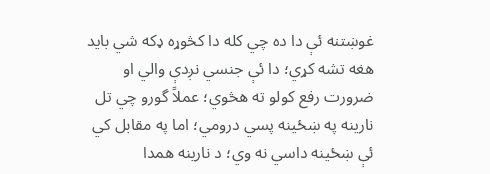غوښتنه ئې دا ده چي كله دا كڅوړه ډكه شي بايد هغه تشه كړي؛ دا ئې جنسي نږدې والي او ضرورت رفع كولو ته هڅوي؛ عملاً گورو چي تل نارينه په ښځينه پسي درومي؛ اما په مقابل كي ئې ښځينه داسي نه وي؛ د نارينه همدا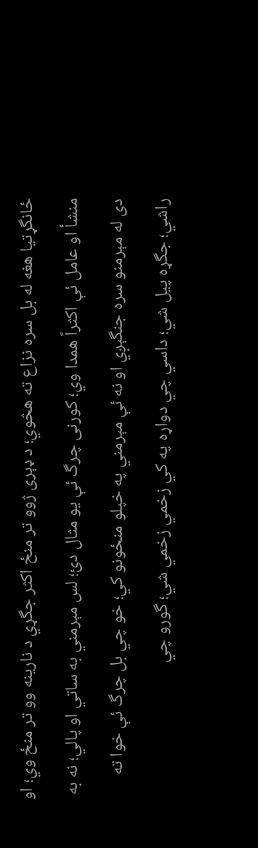ځانگړتيا هغه له بل سره نزاع ته هڅوي؛ د ډېرى ژوو تر منځ اكثر جگړي د نارينه وو تر منځ وي؛ او منشأ او عامل ئې اكثراً همدا وي؛ كورنى چرگ ئې يو مثال دئ؛ لس مېرمني به ساتي او پالي؛ نه به دى له مېرمنو سره جنگېږي او نه ئې مېرمني په خپلو منځونو كي؛ خو چي بل چرگ ئې خوا ته راشي؛ جگړه پيل شي؛ داسي چي دواړه په كي زخمي زخمي شي؛ گورو چي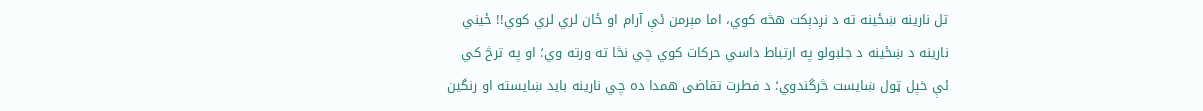تل نارينه ښځينه ته د نږدېكت هڅه كوي، اما مېرمن ئې آرام او ځان لري لري كوي!! ځيني نارينه د ښځينه د جلبولو په ارتباط داسي حركات كوي چي نڅا ته ورته وي؛ او په ترڅ كي ئې خپل ټول ښايست څرگندوي؛ د فطرت تقاضى همدا ده چي نارينه بايد ښايسته او رنگين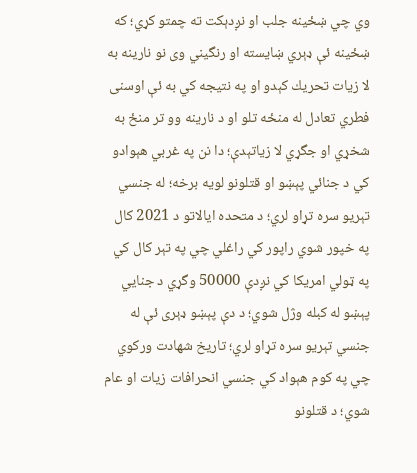وي چي ښځينه جلب او نږدېكت ته چمتو كړي؛ كه ښځينه ئې ډېري ښايسته او رنگيني وى نو نارينه به لا زيات تحريك كېدو او په نتيجه كي به ئې اوسنى فطري تعادل له منځه تلو او د نارينه وو تر منځ به شخړي او جگړي لا زياتېدې؛ دا نن په غربي هېوادو كي د جنائي پېښو او قتلونو لويه برخه؛ له جنسي تېريو سره تړاو لري؛ د متحده ايالاتو د 2021 كال په خپور شوي راپور كي راغلي چي په تېر كال كي په ټولي امريكا كي نږدې 50000 وگړي د جنايي پېښو له كبله وژل شوي؛ د دې پېښو ډېرى ئې له جنسي تېريو سره تړاو لري؛ تاريخ شهادت وركوي چي په كوم هېواد كي جنسي انحرافات زيات او عام شوي؛ د قتلونو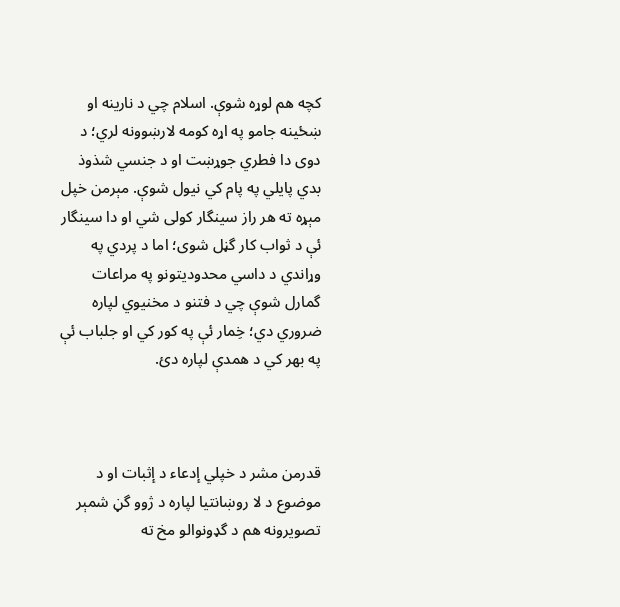كچه هم لوړه شوې. اسلام چي د نارينه او ښځينه جامو په اړه كومه لارښوونه لري؛ د دوى دا فطري جوړښت او د جنسي شذوذ بدي پايلي په پام كي نيول شوې. مېرمن خپل مېړه ته هر راز سينگار كولى شي او دا سينگار ئې د ثواب كار گڼل شوى؛ اما د پردي په وړاندي د داسي محدوديتونو په مراعات گمارل شوې چي د فتنو د مخنيوي لپاره ضروري دي؛ خِمار ئې په كور كي او جلباب ئې په بهر كي د همدې لپاره دئ.



قدرمن مشر د خپلي إدعاء د إثبات او د موضوع د لا روښانتيا لپاره د ژوو گڼ شمېر تصويرونه هم د گډونوالو مخ ته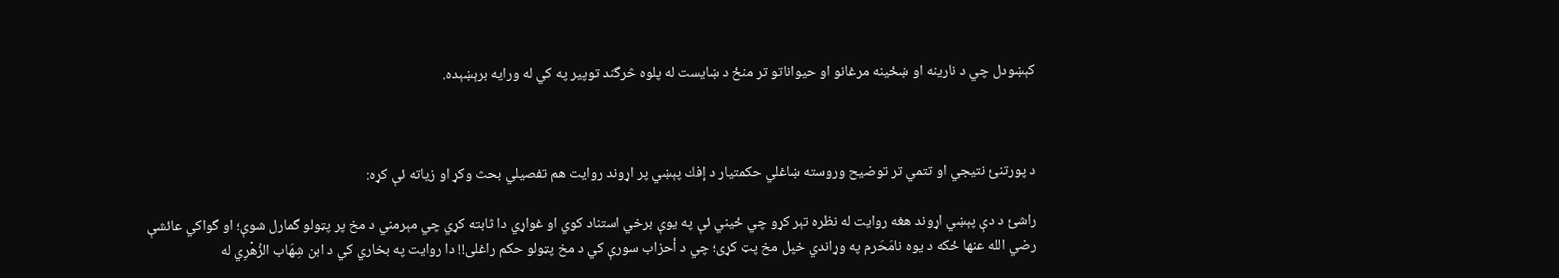کېښودل چي د نارينه او ښځينه مرغانو او حيواناتو تر منځ د ښايست له پلوه څرگند توپير په کي له ورایه برېښېده.



د پورتنئ نتيجي او تتمي تر توضیح وروسته ښاغلي حکمتيار د إفك پېښي پر اړوند روايت هم تفصيلي بحث وکړ او زياته ئې کړه:

راشئ د دې پېښي اړوند هغه روايت له نظره تېر كړو چي ځيني ئې په يوې برخي استناد كوي او غواړي دا ثابته كړي چي مېرمني د مخ پر پټولو گمارل شوې؛ او گواكي عائشې رضي الله عنها ځكه د يوه نامَحَرم په وړاندي خپل مخ پټ كړى؛ چي د أحزاب سورې كي د مخ پټولو حكم راغلى!! دا روايت په بخاري كي د ابن شِهَاب الزُهْرِي له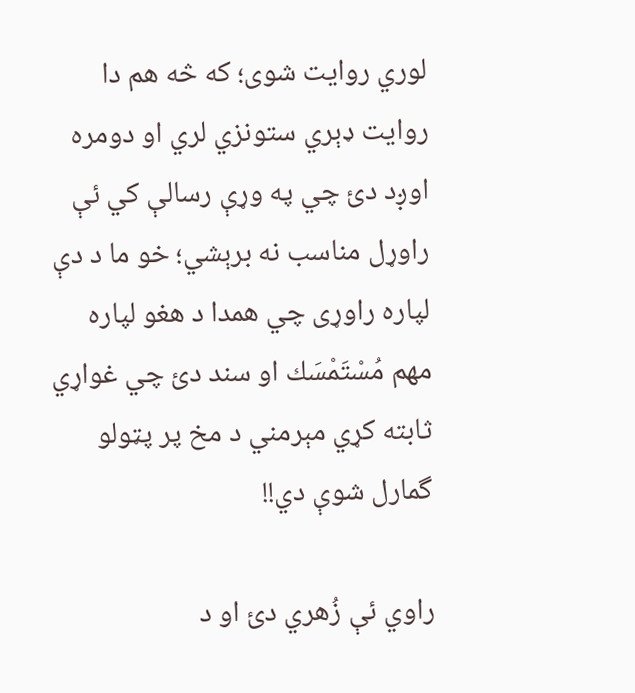لوري روايت شوى؛ كه څه هم دا روايت ډېري ستونزي لري او دومره اوږد دئ چي په وړې رسالې كي ئې راوړل مناسب نه برېشي؛ خو ما د دې لپاره راوړى چي همدا د هغو لپاره مهم مُسْتَمْسَك او سند دئ چي غواړي ثابته كړي مېرمني د مخ پر پټولو گمارل شوې دي!!

راوي ئې زُهري دئ او د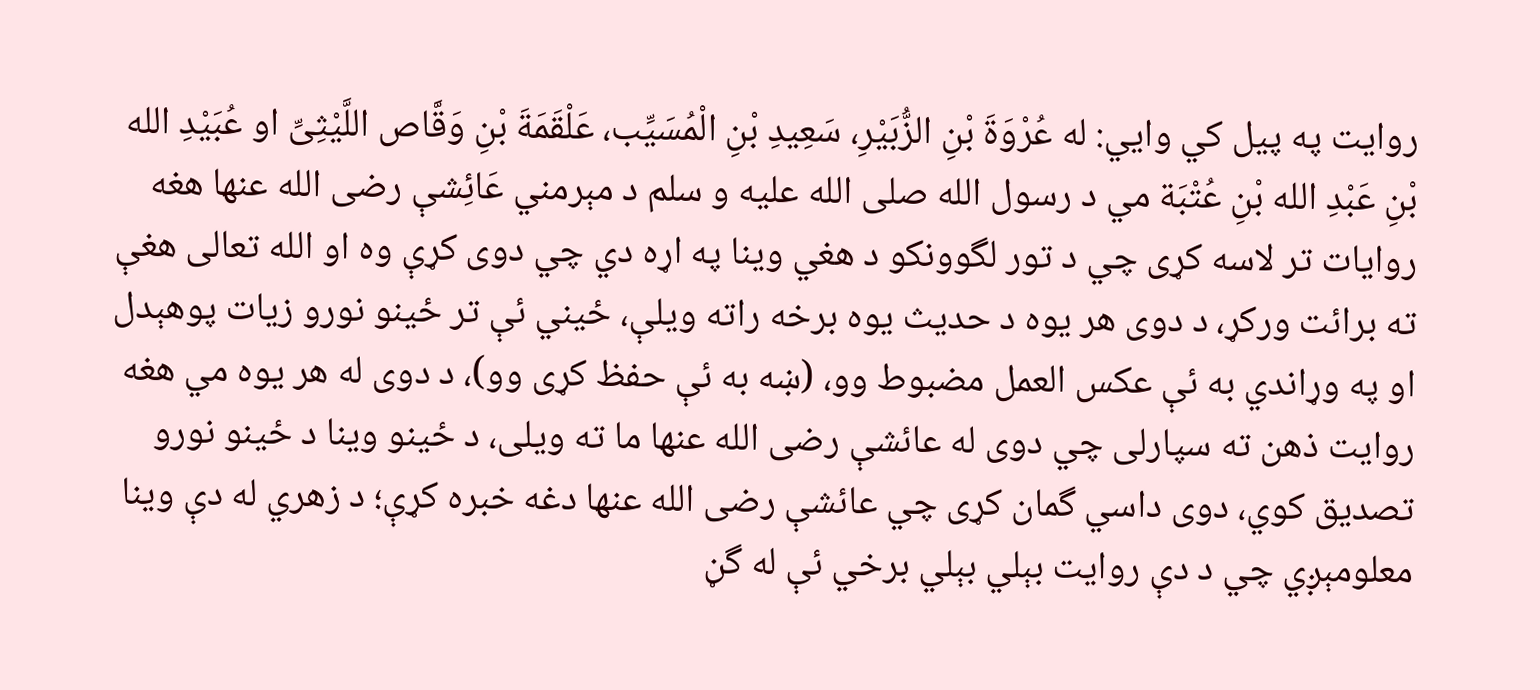روايت په پيل كي وايي: له عُرْوَةَ بْنِ الزُّبَيْرِ، سَعِيدِ بْنِ الْمُسَيِّب، عَلْقَمَةَ بْنِ وَقَّاص اللَّيْثِىِّ او عُبَيْدِ الله بْنِ عَبْدِ الله بْنِ عُتْبَة مي د رسول الله صلى الله عليه و سلم د مېرمني عَائِشې رضى الله عنها هغه روايات تر لاسه كړى چي د تور لگوونكو د هغي وينا په اړه دي چي دوى كړې وه او الله تعالى هغې ته برائت وركړ، د دوى هر يوه د حديث يوه برخه راته ويلې، ځيني ئې تر ځينو نورو زيات پوهېدل او په وړاندي به ئې عكس العمل مضبوط وو، (ښه به ئې حفظ كړى وو)، د دوى له هر يوه مي هغه روايت ذهن ته سپارلى چي دوى له عائشې رضى الله عنها ما ته ويلى، د ځينو وينا د ځينو نورو تصديق كوي، دوى داسي گمان كړى چي عائشې رضى الله عنها دغه خبره كړې؛ د زهري له دې وينا معلومېږي چي د دې روايت بېلي بېلي برخي ئې له گڼ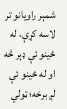شمېر راويانو تر لاسه كړې، له ځينو ئې ډېر څه او له ځينو ئې لږ برخه؛ ټولي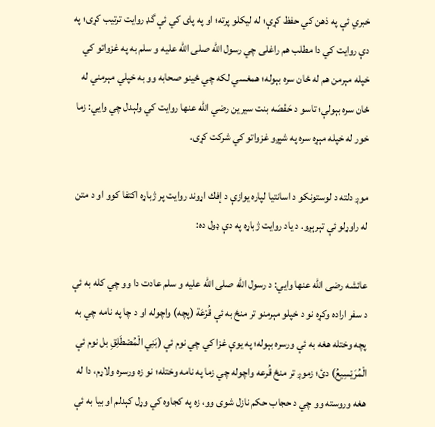خبري ئې په ذهن كي حفظ كړې؛ له ليكلو پرته؛ او په پاى كي ئې گډ روايت ترتيب كړى؛ په دې روايت كي دا مطلب هم راغلى چي رسول الله صلى الله عليه و سلم به په غزواتو كي خپله مېرمن هم له ځان سره بېوله؛ همغسي لكه چي ځينو صحابه وو به خپلي مېرمني له ځان سره بېولې؛ تاسو د حَفْصَه بنت سيرين رضي الله عنها روايت كي ولېدل چي وايي: زما خور له خپله مېړه سره په شپږو غزواتو كي شركت كړى.

موږ دلته د لوستونکو د اسانتيا لپاره يوازې د إفك اړوند روايت پر ژباړه اکتفا کوو او د متن له راوړلو ئې تېرېږو. د ياد روايت ژباړه په دې ډول ده:

عائشه رضى الله عنها وايي: د رسول الله صلى الله عليه و سلم عادت دا وو چي کله به ئې د سفر اراده وکړه نو د خپلو مېرمنو تر منځ به ئې قُرْعَة (پچه) واچوله او د چا په نامه چي به پچه وختله هغه به ئې ورسره بېوله؛ په يوې غزا كي چي نوم ئې (بَنِي الْمُصْطَلِقِ بل نوم ئې الْمُرَيْسِيعُ) دئ؛ زموږ تر منځ قُرعه واچوله چي زما په نامه وختله؛ نو زه ورسره ولاړم، دا له هغه وروسته وو چي د حجاب حکم نازل شوى وو، زه په کجاوه کي وړل کېدلم او بيا به ئې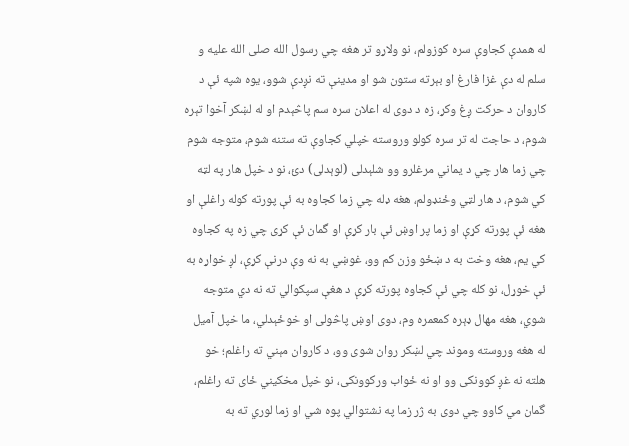له همدې كجاوې سره کوزولم، نو ولاړو تر هغه چي رسول الله صلى الله عليه و سلم له دې غزا فارغ او بېرته ستون شو او مدينې ته نږدې شوو، يوه شپه ئې د کاروان د حرکت ږغ وکړ، زه د دوى له اعلان سره سم پاڅېدم او له لښکر آخوا تېره شوم، د حاجت له تر سره كولو وروسته خپلي کجاوې ته ستنه شوم، متوجه شوم چي زما هار چي د يماني مرغلرو وو شلېدلى (لوېدلى) دئ، نو د خپل هار په لټه كي شوم، د هار لټي وځنډولم، هغه ډله چي زما کجاوه به ئې پورته کوله راغلې او هغه ئې پورته کړې او زما پر اوښ ئې بار کړې او گمان ئې کړى چي زه په کجاوه کي يم، هغه وخت به د ښځو وزن کم وو، غوښي به نه وې درنې كړې، لږ خواړه به ئې خوړل، نو كله چي ئې کجاوه پورته کړې د هغې سپكوالي ته نه دي متوجه شوي، هغه مهال ډېره کمعمره وم، دوى اوښ پاڅولى او خوځېدلي، ما خپل آميل له هغه وروسته وموند چي لښکر روان شوى وو، د کاروان مېني ته راغلم؛ خو هلته نه غږ كوونكى وو او نه ځواب وركوونكى، نو خپل مخكيني ځاى ته راغلم، گمان مي کاوو چي دوى به ژر زما په نشتوالي پوه شي او زما لوري ته به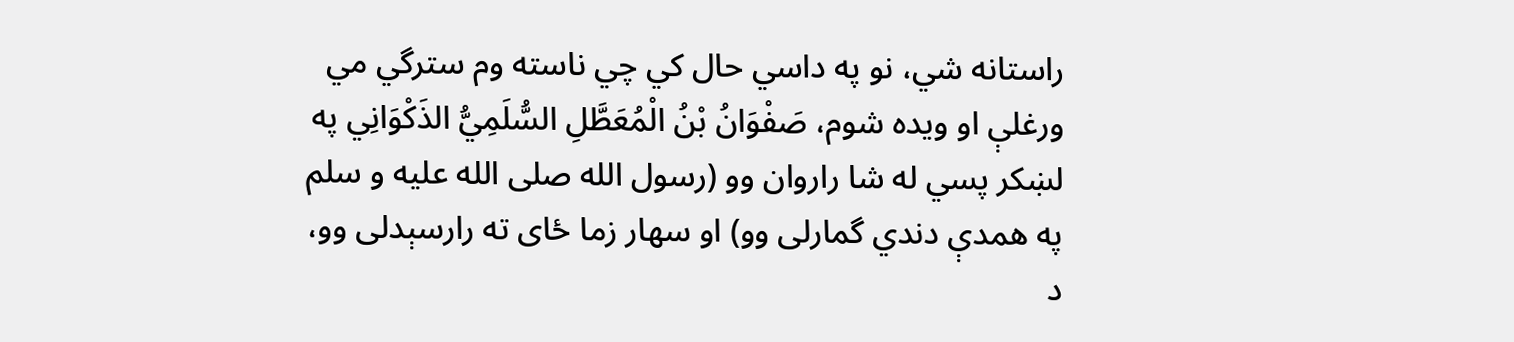راستانه شي، نو په داسي حال كي چي ناسته وم سترگي مي ورغلې او ويده شوم، صَفْوَانُ بْنُ الْمُعَطَّلِ السُّلَمِيُّ الذَكْوَانِي په لښکر پسي له شا راروان وو (رسول الله صلى الله عليه و سلم په همدې دندي گمارلى وو) او سهار زما ځاى ته رارسېدلى وو، د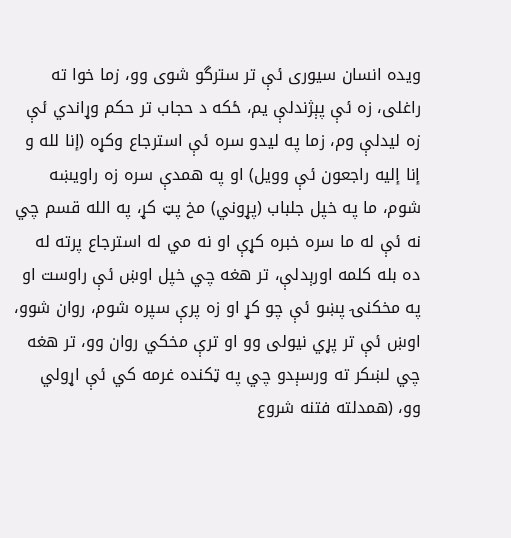ويده انسان سيورى ئې تر سترگو شوى وو، زما خوا ته راغلى، زه ئې پېژندلې يم، ځكه د حجاب تر حكم وړاندي ئې زه ليدلې وم، زما په ليدو سره ئې استرجاع وكړه (إنا لله و إنا إليه راجعون ئې وويل) او په همدې سره زه راويښه شوم، ما په خپل جلباب (پړوني) مخ پټ كړ، په الله قسم چي نه ئې له ما سره خبره كړې او نه مي له استرجاع پرته له ده بله كلمه اورېدلې، تر هغه چي خپل اوښ ئې راوست او په مخكنۍ پښو ئې چو کړ او زه پرې سپره شوم، روان شوو، اوښ ئې تر پړي نيولى وو او ترې مخكي روان وو، تر هغه چي لښکر ته ورسېدو چي په ټکنده غرمه کي ئې اړولي وو، (همدلته فتنه شروع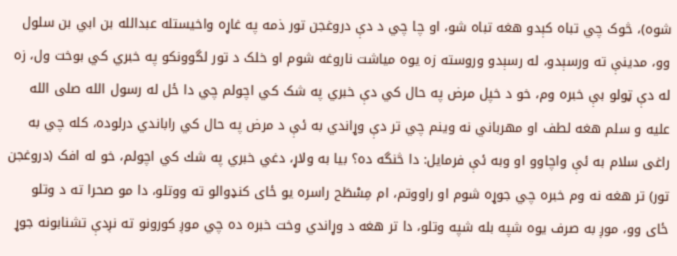شوه)، څوک چي تباه کېدو هغه تباه شو، او چا چي د دې دروغجن تور ذمه په غاړه واخيستله عبدالله بن ابي بن سلول وو، مدينې ته ورسېدو، له رسېدو وروسته زه يوه مياشت ناروغه شوم او خلک د تور لگوونکو په خبري كي بوخت ول، زه له دې ټولو بې خبره وم، خو د خپل مرض په حال کي دې خبري په شک کي اچولم چي دا ځل له رسول الله صلى الله عليه و سلم هغه لطف او مهرباني نه وينم چي تر دې وړاندي به ئې د مرض په حال کي راباندي درلوده، کله چي به راغى سلام به ئې واچاوو او وبه ئې فرمايل: دا څنگه ده؟ بيا به ولاړ، دغي خبري په شك كي اچولم، خو له افک (دروغجن تور) تر هغه نه وم خبره چي جوړه شوم او راووتم، ام مِسْطَح راسره يو ځاى کنډوالو ته ووتلو، دا مو صحرا ته د وتلو ځاى وو، موږ به صرف يوه شپه بله شپه وتلو، دا تر هغه د وړاندي وخت خبره ده چي موږ کورونو ته نږدې تشنابونه جوړ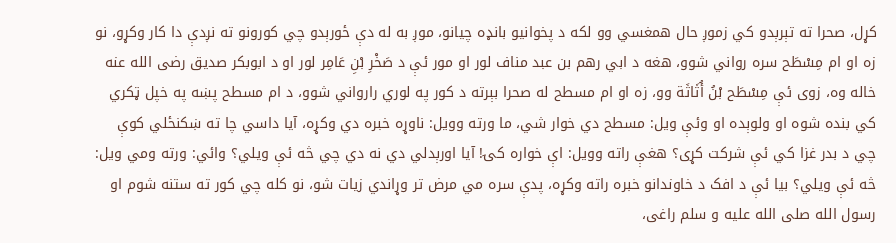كړل، صحرا ته تېرېدو کي زموږ حال همغسي وو لكه د پخوانيو بانډه چيانو، موږ به له دې ځورېدو چي كورونو ته نږدې دا كار وكړو، نو زه او ام مِسْطَح سره رواني شوو، هغه د ابي رهم بن عبد مناف لور او مور ئې د صَخْرِ بْنِ عَامِر لور او د ابوبكر صديق رضى الله عنه خاله وه، زوى ئې مِسْطَح بْنُ أُثَاثَة وو، زه او ام مسطح له صحرا بېرته د كور په لوري رارواني شوو، د ام مسطح پښه په خپل ټکري کي بنده شوه او ولوېده او وئې ويل: مسطح دي خوار شي، ما ورته وويل: ناوړه خبره دي وکړه، آيا داسي چا ته ښکنځلي کوې چي د بدر غزا كي ئې شركت كړى؟ هغې راته وويل: اې خواره کۍ! آيا اورېدلي دي نه دي چي څه ئې ويلي؟ وائي: ورته ومي ويل: څه ئې ويلي؟ بيا ئې د افک د خاوندانو خبره راته وکړه، پدې سره مي مرض تر وړاندي زيات شو، نو كله چي کور ته ستنه شوم او رسول الله صلى الله عليه و سلم راغى،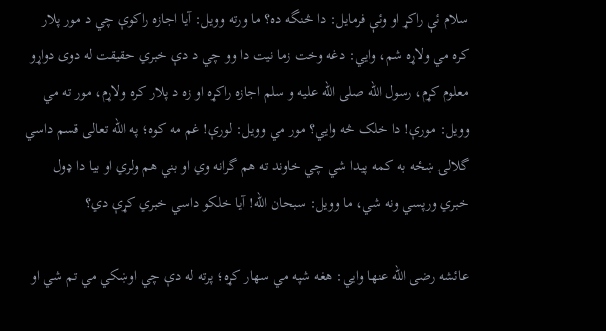سلام ئې راکړ او وئې فرمايل: دا څنگه ده؟ ما ورته وويل: آيا اجازه راکوې چي د مور پلار کره مي ولاړه شم، وايي: دغه وخت زما نيت دا وو چي د دې خبري حقيقت له دوى دواړو معلوم كړم، رسول الله صلى الله عليه و سلم اجازه راکړه او زه د پلار کره ولاړم، مور ته مي وويل: مورې! دا خلک څه وايي؟ مور مي وويل: لورې! غم مه کوه؛ په الله تعالى قسم داسي گلالۍ ښځه به کمه پيدا شي چي خاوند ته هم گرانه وي او بني هم ولري او بيا دا ډول خبري ورپسي ونه شي، ما وويل: سبحان الله! آيا خلکو داسي خبري کړې دي؟

عائشه رضى الله عنها وايي: هغه شپه مي سهار كړه؛ پرته له دې چي اوښکي مي تم شي او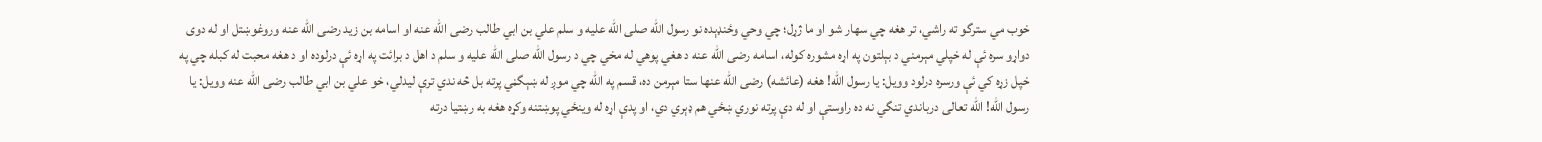خوب مي سترگو ته راشي، تر هغه چي سهار شو او ما ژړل؛ چي وحي وځنډېده نو رسول الله صلى الله عليه و سلم علي بن ابي طالب رضى الله عنه او اسامه بن زيد رضى الله عنه وروغوښتل او له دوى دواړو سره ئې له خپلي مېرمني د بېلتون په اړه مشوره کوله، اسامه رضى الله عنه د هغي پوهي له مخي چي د رسول الله صلى الله عليه و سلم د اهل د برائت په اړه ئې درلوده او د هغه محبت له كبله چي په خپل زړه كي ئې ورسره درلود وويل: يا رسول الله! هغه (عائشه) رضى الله عنها ستا مېرمن ده، قسم په الله چي موږ له ښېگڼي پرته بل څه ندي ترې ليدلي، خو علي بن ابي طالب رضى الله عنه وويل: يا رسول الله! الله تعالى درباندي تنگي نه ده راوستې او له دې پرته نوري ښځي هم ډېري دي، او پدې اړه له وينځي پوښتنه وکړه هغه به رښتيا درته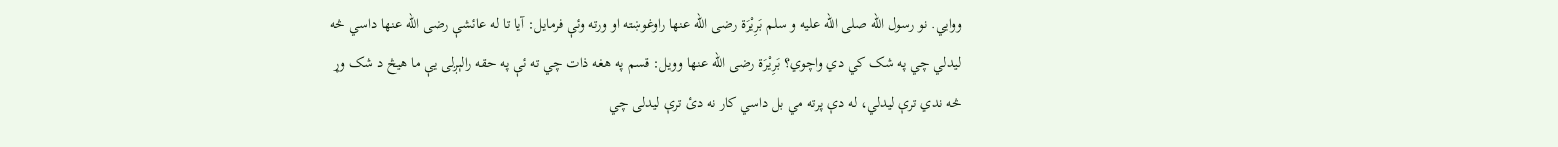ووايي. نو رسول الله صلى الله عليه و سلم بَرِيْرَة رضى الله عنها راوغوښته او ورته وئې فرمايل: آيا تا له عائشې رضى الله عنها داسي څه ليدلي چي په شک کي دي واچوي؟ بَرِيْرَة رضى الله عنها وويل: قسم په هغه ذات چي ته ئې په حقه رالېږلى يې ما هيڅ د شک وړ څه ندي ترې ليدلي، له دې پرته مي بل داسي كار نه دئ ترې ليدلى چي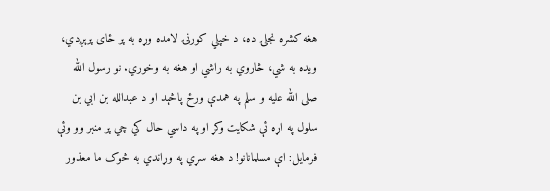هغه کشره نجلۍ ده، د خپلي كورنۍ لامده وړه به پر ځاى پرېږدي، ويده به شي، څاروي به راشي او هغه به وخوري. نو رسول الله صلى الله عليه و سلم په همدې ورځ پاڅېد او د عبدالله بن ابي بن سلول په اړه ئې شكايت وكړ او په داسي حال كي چي پر منبر وو وئې فرمايل: اې مسلمانانو! د هغه سړي په وړاندي به څوک ما معذور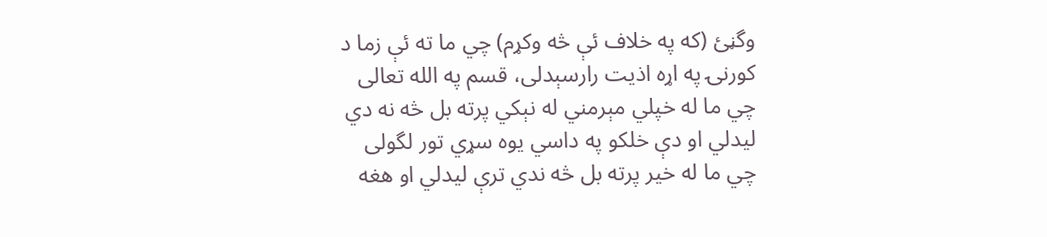وگڼئ (كه په خلاف ئې څه وكړم) چي ما ته ئې زما د كورنۍ په اړه اذيت رارسېدلى، قسم په الله تعالى چي ما له خپلي مېرمني له نېكي پرته بل څه نه دي ليدلي او دې خلکو په داسي يوه سړي تور لگولى چي ما له خير پرته بل څه ندي ترې ليدلي او هغه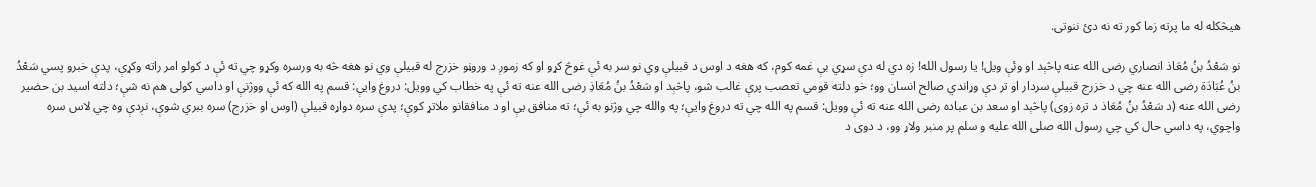هيڅکله له ما پرته زما کور ته نه دئ ننوتى.

نو سَعْدُ بنُ مُعَاذ انصاري رضى الله عنه پاڅېد او وئې ويل! يا رسول الله! زه دي له دې سړي بې غمه کوم، که هغه د اوس د قبيلې وي نو سر به ئې غوڅ کړو او که زموږ د وروڼو خزرج له قبيلې وي نو هغه څه به ورسره وکړو چي ته ئې د کولو امر راته وکړې، پدې خبرو پسي سَعْدُ بنُ عُبَادَة رضى الله عنه چي د خزرج قبيلې سردار او تر دې وړاندي صالح انسان وو؛ خو دلته قومي تعصب پرې غالب شو، پاڅېد او سَعْدُ بنُ مُعَاذِ رضى الله عنه ته ئې په خطاب كي وويل: دروغ وايې: قسم په الله که ئې ووژنې او داسي کولى هم نه شې؛ دلته اسيد بن حضير رضى الله عنه (د سَعْدُ بنُ مُعَاذ د تره زوى) پاڅېد او سعد بن عباده رضى الله عنه ته ئې وويل: قسم په الله چي ته دروغ وايې؛ په والله چي وژنو به ئې؛ ته منافق يې او د منافقانو ملاتړ کوې؛ پدې سره دواړه قبيلې (اوس او خزرج) سره ببري شوې، نږدې وه چي لاس سره واچوي، په داسي حال كي چي رسول الله صلى الله عليه و سلم پر منبر ولاړ وو، د دوى د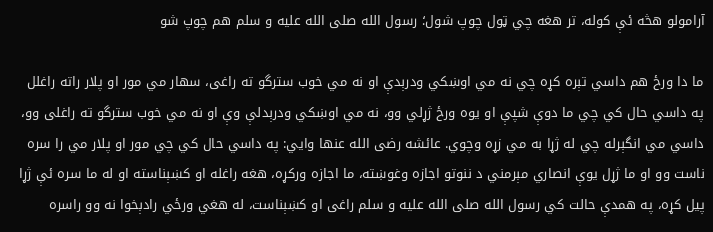آرامولو هڅه ئې كوله، تر هغه چي ټول چوپ شول؛ رسول الله صلى الله عليه و سلم هم چوپ شو

ما دا ورځ هم داسي تېره كړه چي نه مي اوښکي ودرېدې او نه مي خوب سترگو ته راغى، سهار مي مور او پلار راته راغلل په داسي حال كي چي ما دوې شپې او يوه ورځ ژړلي وو، نه مي اوښکي ودرېدلې وې او نه مي خوب سترگو ته راغلى وو، داسي مي انگېرله چي له ژړا به مي زړه وچوي. عائشه رضى الله عنها وايي: په داسي حال كي چي مور او پلار مي را سره ناست وو او ما ژړل يوې انصاري مېرمني د ننوتو اجازه وغوښته، ما اجازه ورکړه، هغه راغله او کښېناسته او له ما سره ئې ژړا پيل كړه، په همدې حالت کي رسول الله صلى الله عليه و سلم راغى او کښېناست، له هغي ورځي رادېخوا نه وو راسره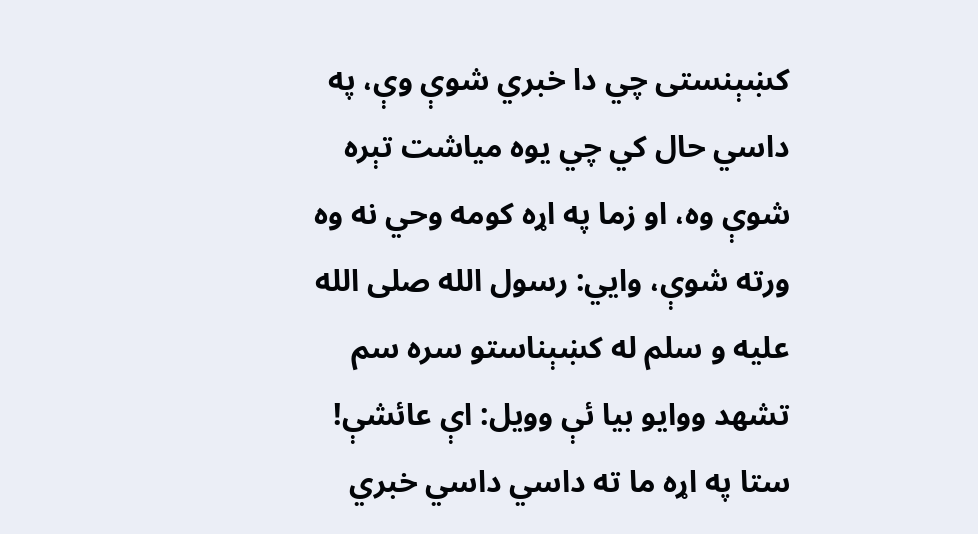كښېنستى چي دا خبري شوې وې، په داسي حال كي چي يوه مياشت تېره شوې وه، او زما په اړه كومه وحي نه وه ورته شوې، وايي: رسول الله صلى الله عليه و سلم له كښېناستو سره سم تشهد ووايو بيا ئې وويل: اې عائشې! ستا په اړه ما ته داسي داسي خبري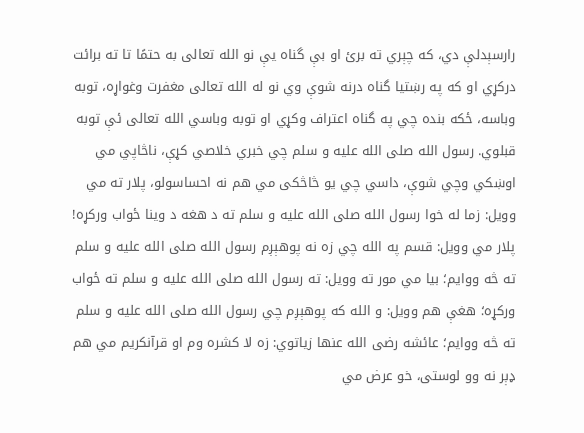رارسېدلې دي، که چېري ته برئ او بې گناه يې نو الله تعالى به حتمًا تا ته برائت درکړي او که په رښتيا گناه درنه شوې وي نو له الله تعالى مغفرت وغواړه، توبه وباسه، ځکه بنده چي په گناه اعتراف وکړي او توبه وباسي الله تعالى ئې توبه قبلوي. رسول الله صلى الله عليه و سلم چي خبري خلاصي کړې، ناڅاپي مي اوښکي وچي شوې، داسي چي يو څاڅکى مي هم نه احساسولو، پلار ته مي وويل: زما له خوا رسول الله صلى الله عليه و سلم ته د هغه د وينا ځواب ورکړه! پلار مي وويل: قسم په الله چي زه نه پوهېږم رسول الله صلى الله عليه و سلم ته څه ووايم؛ بيا مي مور ته وويل: ته رسول الله صلى الله عليه و سلم ته ځواب ورکړه؛ هغې هم وويل: و الله که پوهېږم چي رسول الله صلى الله عليه و سلم ته څه ووايم؛ عائشه رضى الله عنها زياتوي: زه لا کشره وم او قرآنکريم مي هم ډېر نه وو لوستى، خو عرض مي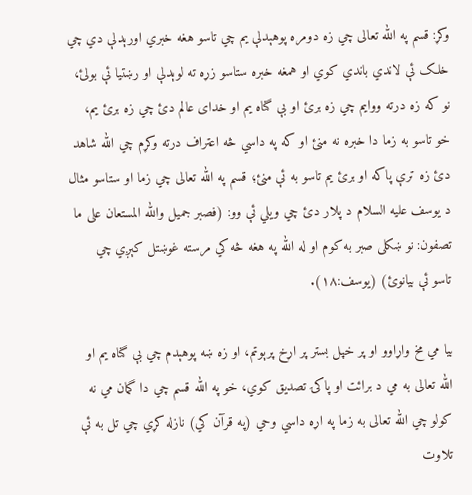وکړ: قسم په الله تعالى چي زه دومره پوهېدلې يم چي تاسو هغه خبري اورېدلې دي چي خلک ئې لاندي باندي کوي او همغه خبره ستاسو زړه ته لوېدلې او رښتيا ئې بولئ، نو که زه درته ووايم چي زه برئ او بې گناه يم او خداى عالم دئ چي زه برئ يم، خو تاسو به زما دا خبره نه منئ او که په داسي څه اعتراف درته وکړم چي الله شاهد دئ زه ترې پاکه او برئ يم تاسو به ئې منئ؛ قسم په الله تعالى چي زما او ستاسو مثال د يوسف عليه السلام د پلار دئ چي ويلي ئې وو: (فصبر جميل والله المستعان على ما تصفون: نو ښكلى صبر به كوم او له الله په هغه څه كي مرسته غوښتل كېږي چي تاسو ئې بيانوئ) (يوسف:١٨).

بيا مي مخ واړاوو او پر خپل بستر پر اړخ پرېوتم، او زه ښه پوهېدم چي بې گناه يم او الله تعالى به مي د برائت او پاکۍ تصديق کوي، خو په الله قسم چي دا گمان مي نه كولو چي الله تعالى به زما په اړه داسي وحي (په قرآن كي) نازله كړي چي تل به ئې تلاوت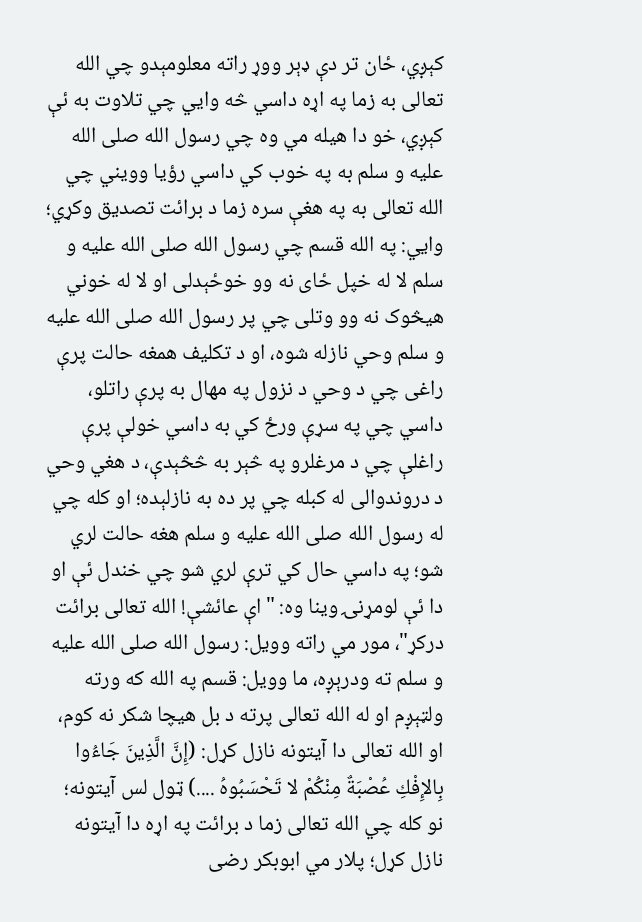کېږي، ځان تر دې ډېر ووړ راته معلومېدو چي الله تعالى به زما په اړه داسي څه وايي چي تلاوت به ئې كېږي، خو دا هيله مي وه چي رسول الله صلى الله عليه و سلم به په خوب كي داسي رؤيا وويني چي الله تعالى به په هغې سره زما د برائت تصديق وكړي؛ وايي: په الله قسم چي رسول الله صلى الله عليه و سلم لا له خپل ځاى نه وو خوځېدلى او لا له خوني هيڅوک نه وو وتلى چي پر رسول الله صلى الله عليه و سلم وحي نازله شوه، او د تکليف همغه حالت پرې راغى چي د وحي د نزول په مهال به پرې راتلو، داسي چي په سړې ورځ کي به داسي خولې پرې راغلې چي د مرغلرو په څېر به څڅېدې، د هغي وحي د دروندوالى له كبله چي پر ده به نازلېده؛ او کله چي له رسول الله صلى الله عليه و سلم هغه حالت لري شو؛ په داسي حال كي ترې لري شو چي خندل ئې او دا ئې لومړنۍ وينا وه: "اې عائشې! الله تعالى برائت درکړ"، مور مي راته وويل: رسول الله صلى الله عليه و سلم ته ودرېږه، ما وويل: قسم په الله که ورته ولټېږم او له الله تعالى پرته د بل هيچا شکر نه كوم، او الله تعالى دا آيتونه نازل کړل: (إِنَّ الَّذِينَ جَاءُوا بِالإِفْكِ عُصْبَةٌ مِنْكُمْ لا تَحْسَبُوهُ ....) ټول لس آيتونه؛ نو كله چي الله تعالى زما د برائت په اړه دا آيتونه نازل کړل؛ پلار مي ابوبکر رضى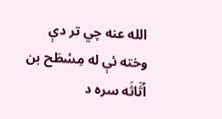الله عنه چي تر دې وخته ئې له مِسْطَح بن اُثَاثَه سره د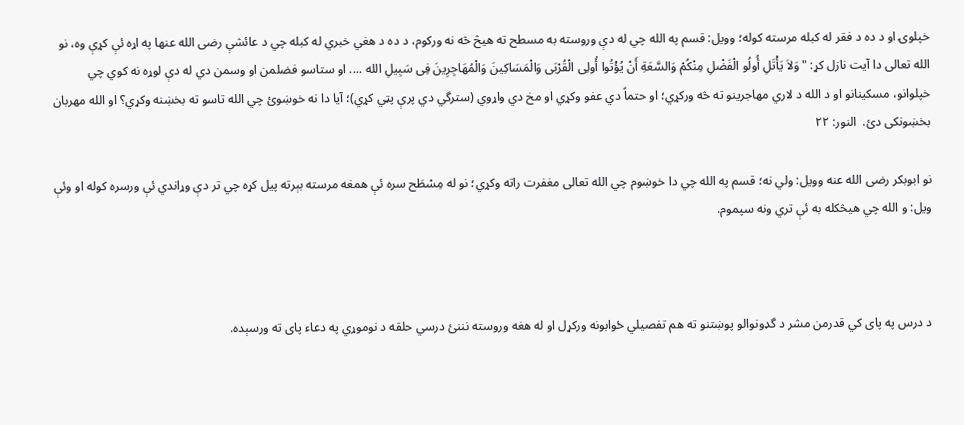خپلوۍ او د ده د فقر له كبله مرسته کوله؛ وويل: قسم په الله چي له دې وروسته به مسطح ته هيڅ څه نه وركوم، د ده د هغي خبري له كبله چي د عائشې رضى الله عنها په اړه ئې كړې وه، نو الله تعالى دا آيت نازل کړ: "وَلاَ يَأْتَلِ أُولُو الْفَضْلِ مِنْكُمْ وَالسَّعَةِ أَنْ يُؤْتُوا أُولِى الْقُرْبَى وَالْمَسَاكِينَ وَالْمُهَاجِرِينَ فِى سَبِيلِ الله .... او ستاسو فضلمن او وسمن دي له دې لوړه نه كوي چي خپلوانو، مسكينانو او د الله د لاري مهاجرينو ته څه وركړي؛ او حتماً دي عفو وكړي او مخ دي واړوي (سترگي دي پرې پټي كړي)؛ آيا دا نه خوښوئ چي الله تاسو ته بخښنه وكړي؟ او الله مهربان بخښونكى دئ.  النور: ٢٢

نو ابوبکر رضى الله عنه وويل: ولي نه؛ قسم په الله چي دا خوښوم چي الله تعالى مغفرت راته وکړي؛ نو له مِسْطَح سره ئې همغه مرسته بېرته پيل كړه چي تر دې وړاندي ئې ورسره كوله او وئې ويل: و الله چي هيڅكله به ئې تري ونه سپموم.



د درس په پای کي قدرمن مشر د گډونوالو پوښتنو ته هم تفصيلي ځوابونه ورکړل او له هغه وروسته نننئ درسي حلقه د نوموړي په دعاء پای ته ورسېده.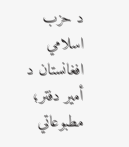د حزب اسلامي افغانستان د أمير دفتر؛ مطبوعاتي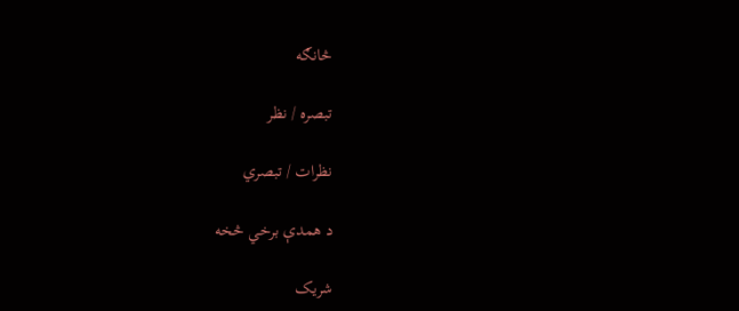څانګه

تبصره / نظر

نظرات / تبصري

د همدې برخي څخه

شریک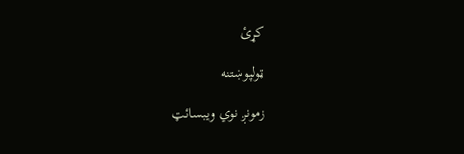کړئ

ټولپوښتنه

زمونږ نوي ویبسائټ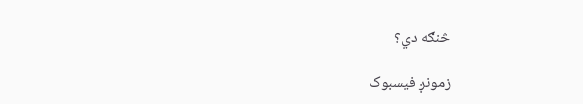څنګه دي؟

زمونږ فيسبوک